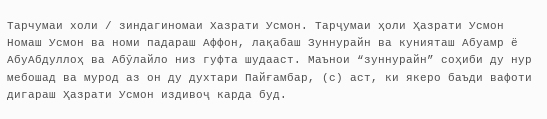Тарчумаи холи / зиндагиномаи Хазрати Усмон. Тарҷумаи ҳоли Ҳазрати Усмон
Номаш Усмон ва номи падараш Аффон, лақабаш Зуннурайн ва кунияташ Абуамр ё АбуАбдуллоҳ ва Абӯлайло низ гуфта шудааст. Маънои “зуннурайн” соҳиби ду нур мебошад ва мурод аз он ду духтари Пайғамбар, (с) аст, ки якеро баъди вафоти дигараш Ҳазрати Усмон издивоҷ карда буд.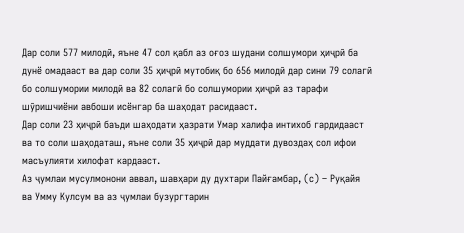Дар соли 577 милодӣ, яъне 47 сол қабл аз оғоз шудани солшумори ҳиҷрӣ ба дунё омадааст ва дар соли 35 ҳиҷрӣ мутобиқ бо 656 милодӣ дар сини 79 солагӣ бо солшумории милодӣ ва 82 солагӣ бо солшумории ҳиҷрӣ аз тарафи шӯришчиёни авбоши исёнгар ба шаҳодат расидааст.
Дар соли 23 ҳиҷрӣ баъди шаҳодати ҳазрати Умар халифа интихоб гардидааст ва то соли шаҳодаташ, яъне соли 35 ҳиҷрӣ дар муддати дувоздаҳ сол ифои масъулияти хилофат кардааст.
Аз ҷумлаи мусулмонони аввал, шавҳари ду духтари Пайғамбар, (с) – Руқайя ва Умму Кулсум ва аз ҷумлаи бузургтарин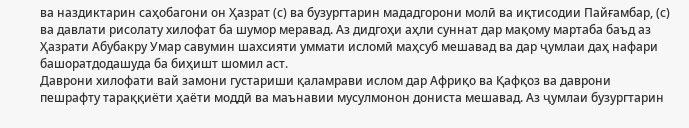ва наздиктарин саҳобагони он Ҳазрат (с) ва бузургтарин мададгорони молӣ ва иқтисодии Пайғамбар, (с) ва давлати рисолату хилофат ба шумор меравад. Аз дидгоҳи аҳли суннат дар мақому мартаба баъд аз Ҳазрати Абубакру Умар савумин шахсияти уммати исломӣ маҳсуб мешавад ва дар ҷумлаи даҳ нафари башоратдодашуда ба биҳишт шомил аст.
Даврони хилофати вай замони густариши қаламрави ислом дар Африқо ва Қафқоз ва даврони пешрафту тараққиёти ҳаёти моддӣ ва маънавии мусулмонон дониста мешавад. Аз ҷумлаи бузургтарин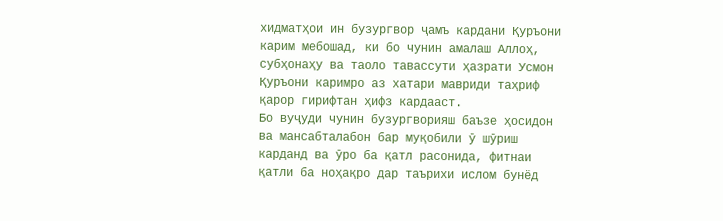хидматҳои ин бузургвор ҷамъ кардани Қуръони карим мебошад, ки бо чунин амалаш Аллоҳ, субҳонаҳу ва таоло тавассути ҳазрати Усмон Қуръони каримро аз хатари мавриди таҳриф қарор гирифтан ҳифз кардааст.
Бо вуҷуди чунин бузургворияш баъзе ҳосидон ва мансабталабон бар муқобили ӯ шӯриш карданд ва ӯро ба қатл расонида, фитнаи қатли ба ноҳақро дар таърихи ислом бунёд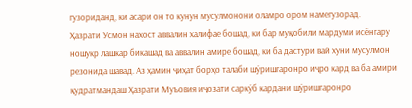гузориданд, ки асари он то кунун мусулмонони оламро ором намегузорад.
Ҳазрати Усмон нахост аввалин халифае бошад, ки бар муқобили мардуми исёнгару ношукр лашкар бикашад ва аввалин амире бошад, ки ба дастури вай хуни мусулмон резонида шавад. Аз ҳамин ҷиҳат борҳо талаби шӯришгаронро иҷро кард ва ба амири қудратмандаш Ҳазрати Муъовия иҷозати саркӯб кардани шӯришгаронро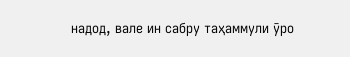надод, вале ин сабру таҳаммули ӯро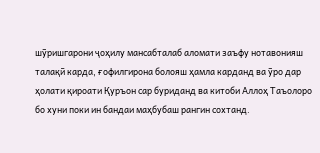шӯришгарони ҷоҳилу мансабталаб аломати заъфу нотавонияш талақӣ карда, ғофилгирона болояш ҳамла карданд ва ӯро дар ҳолати қироати Қуръон сар буриданд ва китоби Аллоҳ Таъолоро бо хуни поки ин бандаи маҳбубаш рангин сохтанд.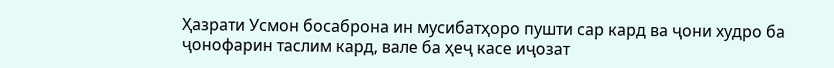Ҳазрати Усмон босаброна ин мусибатҳоро пушти сар кард ва ҷони худро ба ҷонофарин таслим кард, вале ба ҳеҷ касе иҷозат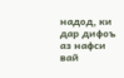надод, ки дар дифоъ аз нафси вай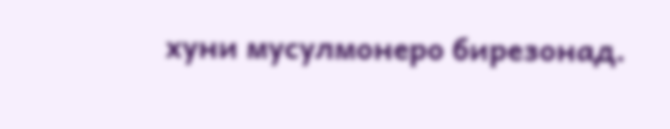хуни мусулмонеро бирезонад.